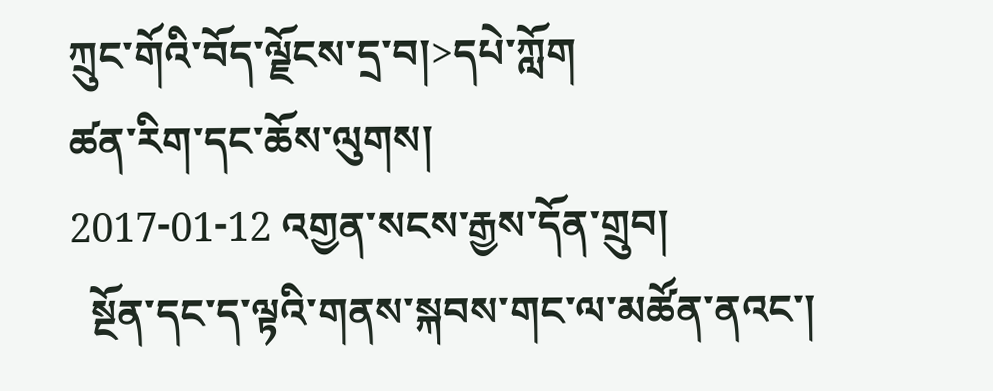ཀྲུང་གོའི་བོད་ལྗོངས་དྲ་བ།>དཔེ་ཀློག
ཚན་རིག་དང་ཆོས་ལུགས།
2017-01-12 འགྱན་སངས་རྒྱས་དོན་གྲུབ།
  སྔོན་དང་ད་ལྟའི་གནས་སྐབས་གང་ལ་མཚོན་ནའང་།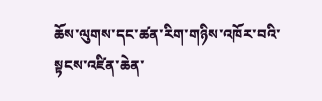ཆོས་ལུགས་དང་ཚན་རིག་གཉིས་འཁོར་བའི་སྟངས་འཛིན་ཆེན་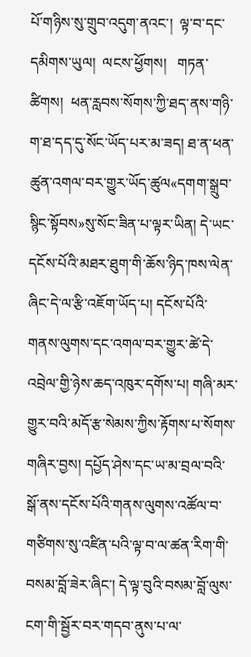པོ་གཉིས་སུ་གྲུབ་འདུག་ནའང་།  ལྟ་བ་དང་དམིགས་ཡུལ།  ལངས་ཕྱོགས།   གཏན་ཚིགས།  ཕན་རླབས་སོགས་ཀྱི་ཐད་ནས་གཉི་ག་ཐ་དད་དུ་སོང་ཡོད་པར་མ་ཟད། ཐ་ན་ཕན་ཚུན་འགལ་བར་གྱུར་ཡོད་ཚུལ«དགག་སྒྲུབ་སྙིང་སྟོབས»སུ་སོང་ཟིན་པ་ལྟར་ཡིན། དེ་ཡང་དངོས་པོའི་མཐར་ཐུག་གི་ཆོས་ཉིད་ཁས་ལེན་ཞིང་དེ་ལ་རྩི་འཇོག་ཡོད་པ། དངོས་པོའི་གནས་ལུགས་དང་འགལ་བར་གྱུར་ཚེ་དེ་འབྲེལ་གྱི་ཉེས་ཆད་འཁུར་དགོས་པ། གཞི་མར་གྱུར་བའི་མདོ་རྩ་སེམས་ཀྱིས་རྟོགས་པ་སོགས་གཞིར་བྱས། དཔྱོད་ཤེས་དང་ཡ་མ་བྲལ་བའི་སྒོ་ནས་དངོས་པོའི་གནས་ལུགས་འཚོལ་བ་གཙིགས་སུ་འཛིན་པའི་ལྟ་བ་ལ་ཚན་རིག་གི་བསམ་བློ་ཟེར་ཞིང་། དེ་ལྟ་བུའི་བསམ་བློ་ལུས་ངག་གི་སྦྱོར་བར་གདབ་ནུས་པ་ལ་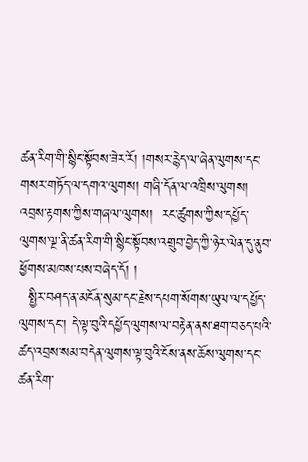ཚན་རིག་གི་སྙིང་སྟོབས་ཟེར་རོ། །གསར་རྙེད་ལ་ཞེན་ལུགས་དང་གསར་གཏོད་ལ་དགའ་ལུགས། གཞི་དོན་ལ་འཁྲིས་ལུགས།  འབྲས་རྟགས་ཀྱིས་གཞལ་ལུགས།  རང་ཚུགས་ཀྱིས་དཔྱོད་ལུགས་ལྔ་ནི་ཚན་རིག་གི་སྙིང་སྟོབས་འགྲུབ་བྱེད་ཀྱི་ཉེར་ལེན་དུ་ནུབ་ཕྱོགས་མཁས་པས་བཞེད་དོ། །
  སྤྱིར་བཤད་ན་མངོན་སུམ་དང་རྗེས་དཔག་སོགས་ཡུལ་ལ་དཔྱོད་ལུགས་དང་། དེ་ལྟ་བུའི་དཔྱོད་ལུགས་ལ་བརྟེན་ནས་ཐག་བཅད་པའི་ཚད་འབྲས་སམ་བདེན་ལུགས་ལྟ་བུའི་ངོས་ནས་ཆོས་ལུགས་དང་ཚན་རིག་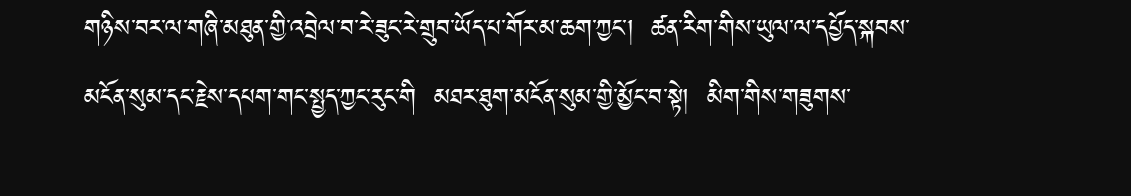གཉིས་བར་ལ་གཞི་མཐུན་གྱི་འབྲེལ་བ་རེ་ཟུང་རེ་གྲུབ་ཡོད་པ་གོར་མ་ཆག་ཀྱང་།  ཚན་རིག་གིས་ཡུལ་ལ་དཔྱོད་སྐབས་མངོན་སུམ་དང་རྗེས་དཔག་གང་སྤྱད་ཀྱང་རུང་གི  མཐར་ཐུག་མངོན་སུམ་གྱི་མྱོང་བ་སྟེ།  མིག་གིས་གཟུགས་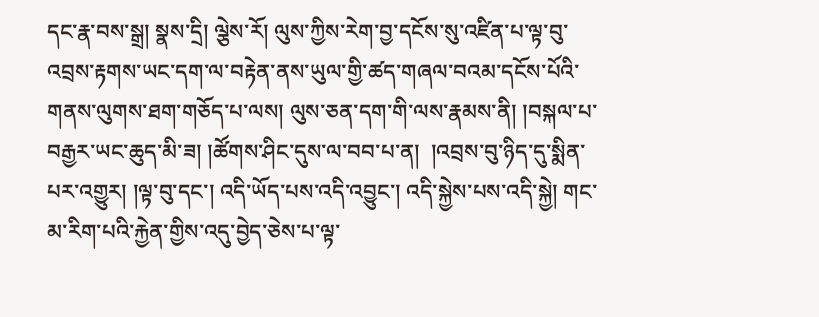དང་རྣ་བས་སྒྲ། སྣས་དྲི། ལྕེས་རོ། ལུས་ཀྱིས་རེག་བྱ་དངོས་སུ་འཛིན་པ་ལྟ་བུ་འབྲས་རྟགས་ཡང་དག་ལ་བརྟེན་ནས་ཡུལ་གྱི་ཚད་གཞལ་བའམ་དངོས་པོའི་གནས་ལུགས་ཐག་གཅོད་པ་ལས། ལུས་ཅན་དག་གི་ལས་རྣམས་ནི། །བསྐལ་པ་བརྒྱར་ཡང་ཆུད་མི་ཟ། །ཚོགས་ཤིང་དུས་ལ་བབ་པ་ན།  །འབྲས་བུ་ཉིད་དུ་སྨིན་པར་འགྱུར། །ལྟ་བུ་དང་། འདི་ཡོད་པས་འདི་འབྱུང་། འདི་སྐྱེས་པས་འདི་སྐྱེ། གང་མ་རིག་པའི་རྐྱེན་གྱིས་འདུ་བྱེད་ཅེས་པ་ལྟ་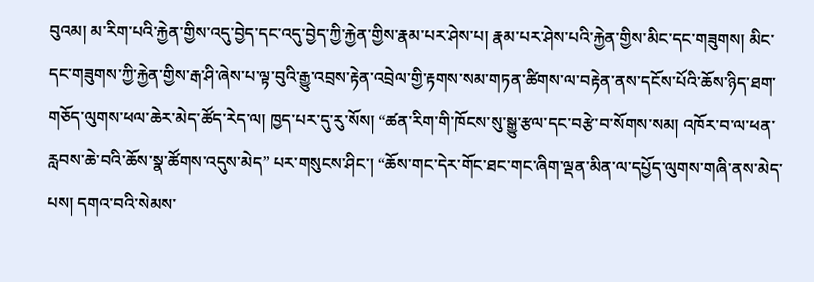བུའམ། མ་རིག་པའི་རྐྱེན་གྱིས་འདུ་བྱེད་དང་འདུ་བྱེད་ཀྱི་རྐྱེན་གྱིས་རྣམ་པར་ཤེས་པ། རྣམ་པར་ཤེས་པའི་རྐྱེན་གྱིས་མིང་དང་གཟུགས། མིང་དང་གཟུགས་ཀྱི་རྐྱེན་གྱིས་རྒ་ཤི་ཞེས་པ་ལྟ་བུའི་རྒྱུ་འབྲས་རྟེན་འབྲེལ་གྱི་རྟགས་སམ་གཏན་ཚིགས་ལ་བརྟེན་ནས་དངོས་པོའི་ཆོས་ཉིད་ཐག་གཅོད་ལུགས་ཕལ་ཆེར་མེད་ཚོད་རེད་ལ། ཁྱད་པར་དུ་རུ་སོས། “ཚན་རིག་གི་ཁོངས་སུ་སྒྱུ་རྩལ་དང་བརྩེ་བ་སོགས་སམ། འཁོར་བ་ལ་ཕན་རླབས་ཆེ་བའི་ཆོས་སྣ་ཚོགས་འདུས་མེད” པར་གསུངས་ཤིང་། “ཆོས་གང་དེར་གོང་ཐང་གང་ཞིག་ལྡན་མིན་ལ་དཔྱོད་ལུགས་གཞི་ནས་མེད་པས། དགའ་བའི་སེམས་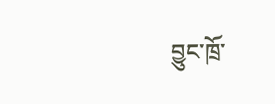བྱུང་ཁྲོ་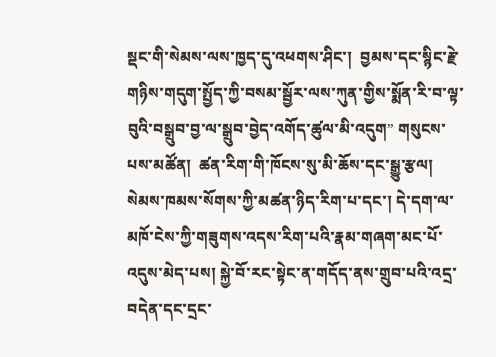སྡང་གི་སེམས་ལས་ཁྱད་དུ་འཕགས་ཤིང་།  བྱམས་དང་སྙིང་རྗེ་གཉིས་གདུག་སྤྱོད་ཀྱི་བསམ་སྦྱོར་ལས་ཀུན་གྱིས་སྨོན་རི་བ་ལྟ་བུའི་བསྒྲུབ་བྱ་ལ་སྒྲུབ་བྱེད་འགོད་ཚུལ་མི་འདུག” གསུངས་པས་མཚོན།  ཚན་རིག་གི་ཁོངས་སུ་མི་ཆོས་དང་སྒྱུ་རྩལ། སེམས་ཁམས་སོགས་ཀྱི་མཚན་ཉིད་རིག་པ་དང་། དེ་དག་ལ་མཁོ་ངེས་ཀྱི་གཟུགས་འདས་རིག་པའི་རྣམ་གཞག་མང་པོ་འདུས་མེད་པས། སྐྱེ་བོ་རང་སྟེང་ན་གདོད་ནས་གྲུབ་པའི་འདྲ་བདེན་དང་དྲང་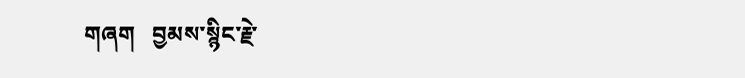གཞག   བྱམས་སྙིང་རྗེ་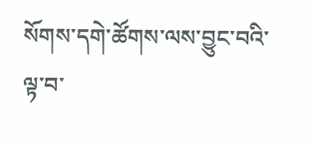སོགས་དགེ་ཚོགས་ལས་བྱུང་བའི་ལྟ་བ་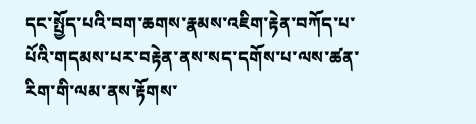དང་སྤྱོད་པའི་བག་ཆགས་རྣམས་འཇིག་རྟེན་བཀོད་པ་པོའི་གདམས་པར་བརྟེན་ནས་སད་དགོས་པ་ལས་ཚན་རིག་གི་ལམ་ནས་རྟོགས་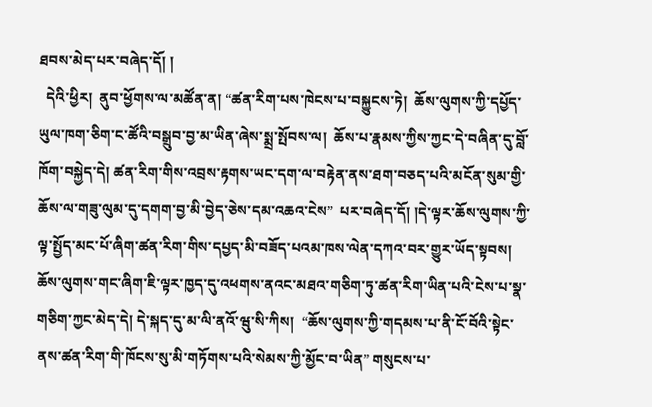ཐབས་མེད་པར་བཞེད་དོ། །
  དེའི་ཕྱིར།  ནུབ་ཕྱོགས་ལ་མཚོན་ན། “ཚན་རིག་པས་ཁེངས་པ་བསྐྱུངས་ཏེ།  ཆོས་ལུགས་ཀྱི་དཔྱོད་ཡུལ་ཁག་ཅིག་ང་ཚོའི་བསྒྲུབ་བྱ་མ་ཡིན་ཞེས་སྨྲ་སྤོབས་ལ།  ཆོས་པ་རྣམས་ཀྱིས་ཀྱང་དེ་བཞིན་དུ་བློ་ཁོག་བསྐྱེད་དེ། ཚན་རིག་གིས་འབྲས་རྟགས་ཡང་དག་ལ་བརྟེན་ནས་ཐག་བཅད་པའི་མངོན་སུམ་གྱི་ཆོས་ལ་གཟུ་ལུམ་དུ་དགག་བྱ་མི་བྱེད་ཅེས་དམ་འཆའ་ངེས”  པར་བཞེད་དོ། །དེ་ལྟར་ཆོས་ལུགས་ཀྱི་ལྟ་སྤྱོད་མང་པོ་ཞིག་ཚན་རིག་གིས་དཔྱད་མི་བཟོད་པའམ་ཁས་ལེན་དཀའ་བར་གྱུར་ཡོད་སྟབས།  ཆོས་ལུགས་གང་ཞིག་ཇི་ལྟར་ཁྱད་དུ་འཕགས་ནའང་མཐའ་གཅིག་ཏུ་ཚན་རིག་ཡིན་པའི་ངེས་པ་སྣ་གཅིག་ཀྱང་མེད་དེ། དེ་སྐད་དུ་མ་ལི་ནའོ་ཝུ་སི་ཀིས།  “ཆོས་ལུགས་ཀྱི་གདམས་པ་ནི་ངོ་བོའི་སྟེང་ནས་ཚན་རིག་གི་ཁོངས་སུ་མི་གཏོགས་པའི་སེམས་ཀྱི་མྱོང་བ་ཡིན” གསུངས་པ་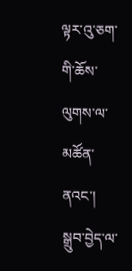ལྟར་འུ་ཅག་གི་ཆོས་ལུགས་ལ་མཚོན་ནའང་། སྒྲུབ་བྱེད་ལ་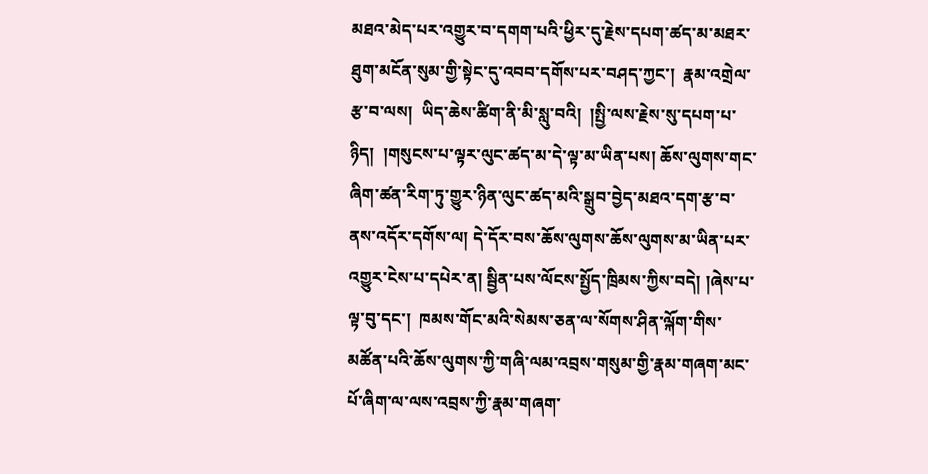མཐའ་མེད་པར་འགྱུར་བ་དགག་པའི་ཕྱིར་དུ་རྗེས་དཔག་ཚད་མ་མཐར་ཐུག་མངོན་སུམ་གྱི་སྟེང་དུ་འབབ་དགོས་པར་བཤད་ཀྱང་།  རྣམ་འགྲེལ་རྩ་བ་ལས།  ཡིད་ཆེས་ཚིག་ནི་མི་སླུ་བའི།  །སྤྱི་ལས་རྗེས་སུ་དཔག་པ་ཉིད།  །གསུངས་པ་ལྟར་ལུང་ཚད་མ་དེ་ལྟ་མ་ཡིན་པས། ཆོས་ལུགས་གང་ཞིག་ཚན་རིག་ཏུ་གྱུར་ཉིན་ལུང་ཚད་མའི་སྒྲུབ་བྱེད་མཐའ་དག་རྩ་བ་ནས་འདོར་དགོས་ལ། དེ་དོར་བས་ཆོས་ལུགས་ཆོས་ལུགས་མ་ཡིན་པར་འགྱུར་ངེས་པ་དཔེར་ན། སྦྱིན་པས་ལོངས་སྤྱོད་ཁྲིམས་ཀྱིས་བདེ། །ཞེས་པ་ལྟ་བུ་དང་།  ཁམས་གོང་མའི་སེམས་ཅན་ལ་སོགས་ཤིན་ལྐོག་གིས་མཚོན་པའི་ཆོས་ལུགས་ཀྱི་གཞི་ལམ་འབྲས་གསུམ་གྱི་རྣམ་གཞག་མང་པོ་ཞིག་ལ་ལས་འབྲས་ཀྱི་རྣམ་གཞག་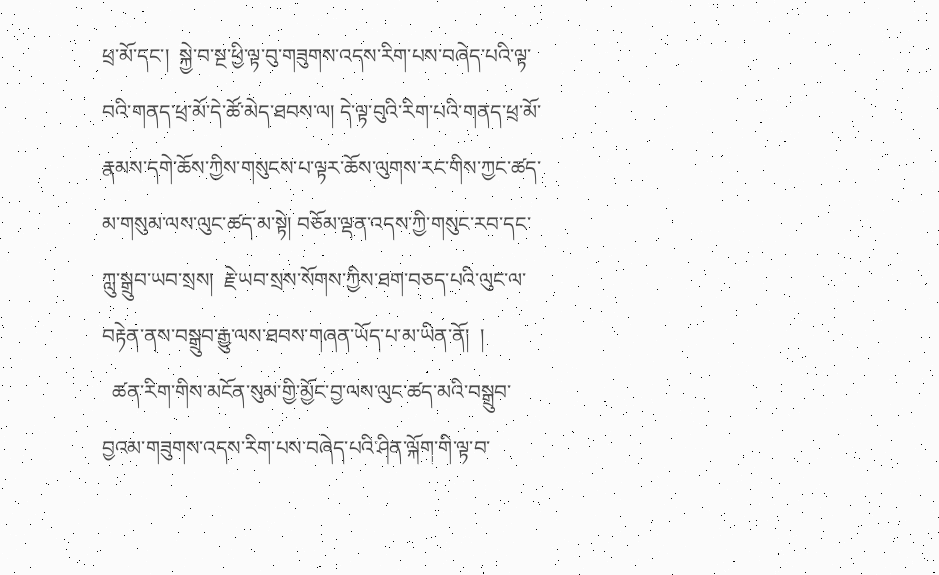ཕྲ་མོ་དང་།  སྐྱེ་བ་སྔ་ཕྱི་ལྟ་བུ་གཟུགས་འདས་རིག་པས་བཞེད་པའི་ལྟ་བའི་གནད་ཕྲ་མོ་དེ་ཚོ་མེད་ཐབས་ལ། དེ་ལྟ་བུའི་རིག་པའི་གནད་ཕྲ་མོ་རྣམས་དགེ་ཆོས་ཀྱིས་གསུངས་པ་ལྟར་ཆོས་ལུགས་རང་གིས་ཀྱང་ཚད་མ་གསུམ་ལས་ལུང་ཚད་མ་སྟེ། བཅོམ་ལྡན་འདས་ཀྱི་གསུང་རབ་དང་ཀླུ་སྒྲུབ་ཡབ་སྲས།  རྗེ་ཡབ་སྲས་སོགས་ཀྱིས་ཐག་བཅད་པའི་ལུང་ལ་བརྟེན་ནས་བསྒྲུབ་རྒྱུ་ལས་ཐབས་གཞན་ཡོད་པ་མ་ཡིན་ནོ།  །
  ཚན་རིག་གིས་མངོན་སུམ་གྱི་མྱོང་བྱ་ལས་ལུང་ཚད་མའི་བསྒྲུབ་བྱའམ་གཟུགས་འདས་རིག་པས་བཞེད་པའི་ཤིན་ལྐོག་གི་ལྟ་བ་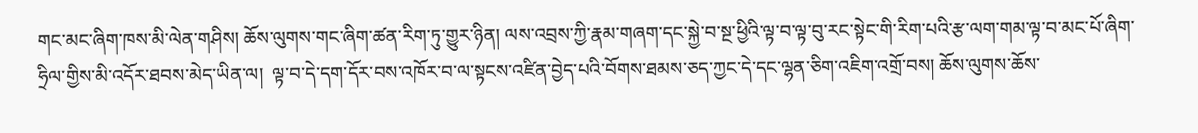གང་མང་ཞིག་ཁས་མི་ལེན་གཤིས། ཆོས་ལུགས་གང་ཞིག་ཚན་རིག་ཏུ་གྱུར་ཉིན། ལས་འབྲས་ཀྱི་རྣམ་གཞག་དང་སྐྱེ་བ་སྔ་ཕྱིའི་ལྟ་བ་ལྟ་བུ་རང་སྟེང་གི་རིག་པའི་རྩ་ལག་གམ་ལྟ་བ་མང་པོ་ཞིག་ཧྲིལ་གྱིས་མི་འདོར་ཐབས་མེད་ཡིན་ལ།  ལྟ་བ་དེ་དག་དོར་བས་འཁོར་བ་ལ་སྟངས་འཛིན་བྱེད་པའི་བོགས་ཐམས་ཅད་ཀྱང་དེ་དང་ལྷན་ཅིག་འཇིག་འགྲོ་བས། ཆོས་ལུགས་ཆོས་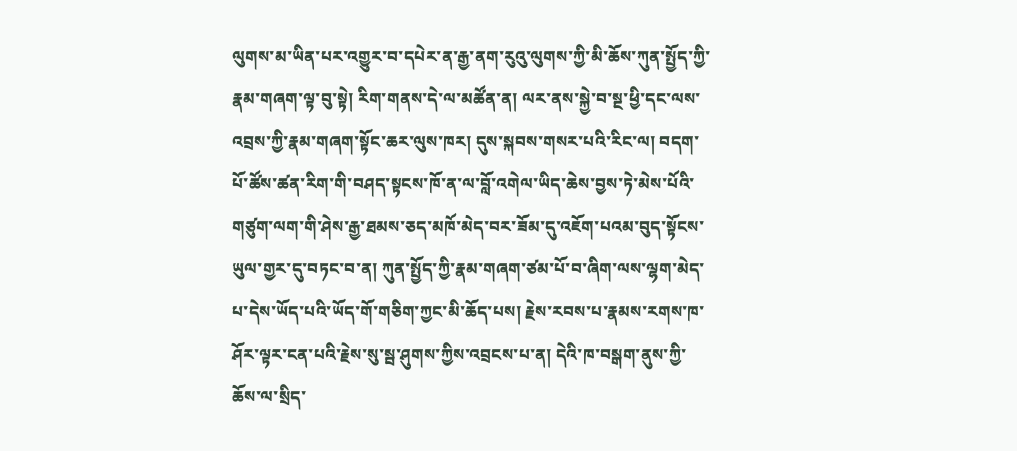ལུགས་མ་ཡིན་པར་འགྱུར་བ་དཔེར་ན་རྒྱ་ནག་རུའུ་ལུགས་ཀྱི་མི་ཆོས་ཀུན་སྤྱོད་ཀྱི་རྣམ་གཞག་ལྟ་བུ་སྟེ། རིག་གནས་དེ་ལ་མཚོན་ན། ལར་ནས་སྐྱེ་བ་སྔ་ཕྱི་དང་ལས་འབྲས་ཀྱི་རྣམ་གཞག་སྟོང་ཆར་ལུས་ཁར། དུས་སྐབས་གསར་པའི་རིང་ལ། བདག་པོ་ཚོས་ཚན་རིག་གི་བཤད་སྟངས་ཁོ་ན་ལ་བློ་འགེལ་ཡིད་ཆེས་བྱས་ཏེ་མེས་པོའི་གཙུག་ལག་གི་ཤེས་རྒྱ་ཐམས་ཅད་མཁོ་མེད་བར་ཟོམ་དུ་འཇོག་པའམ་བུད་སྟོངས་ཡུལ་གྱར་དུ་བཏང་བ་ན། ཀུན་སྤྱོད་ཀྱི་རྣམ་གཞག་ཙམ་པོ་བ་ཞིག་ལས་ལྷག་མེད་པ་དེས་ཡོད་པའི་ཡོད་གོ་གཅིག་ཀྱང་མི་ཆོད་པས། རྗེས་རབས་པ་རྣམས་རགས་ཁ་ཤོར་ལྟར་ངན་པའི་རྗེས་སུ་སྦ་ཤུགས་ཀྱིས་འབྲངས་པ་ན། དེའི་ཁ་བསྒག་ནུས་ཀྱི་ཆོས་ལ་སྲིད་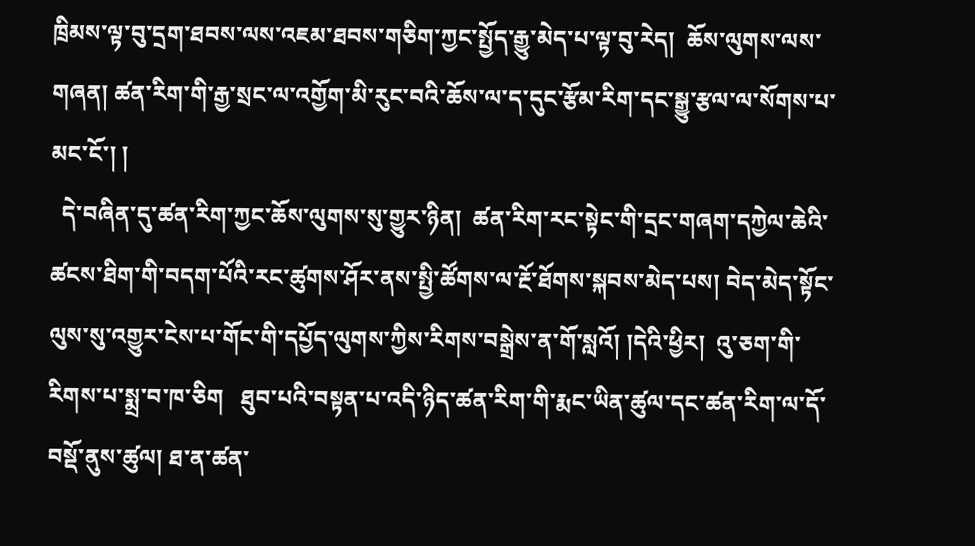ཁྲིམས་ལྟ་བུ་དྲག་ཐབས་ལས་འཇམ་ཐབས་གཅིག་ཀྱང་སྤྱོད་རྒྱུ་མེད་པ་ལྟ་བུ་རེད།  ཆོས་ལུགས་ལས་གཞན། ཚན་རིག་གི་རྒྱ་སྲང་ལ་འགྱོག་མི་རུང་བའི་ཆོས་ལ་ད་དུང་རྩོམ་རིག་དང་སྒྱུ་རྩལ་ལ་སོགས་པ་མང་ངོ་། །
  དེ་བཞིན་དུ་ཚན་རིག་ཀྱང་ཆོས་ལུགས་སུ་གྱུར་ཉིན།  ཚན་རིག་རང་སྟེང་གི་དྲང་གཞག་དཀྱེལ་ཆེའི་ཚངས་ཐིག་གི་བདག་པོའི་རང་ཚུགས་ཤོར་ནས་སྤྱི་ཚོགས་ལ་རྔོ་ཐོགས་སྐབས་མེད་པས། བེད་མེད་སྟོང་ལུས་སུ་འགྱུར་ངེས་པ་གོང་གི་དཔྱོད་ལུགས་ཀྱིས་རིགས་བསྒྲེས་ན་གོ་སླའོ། །དེའི་ཕྱིར།  འུ་ཅག་གི་རིགས་པ་སྨྲ་བ་ཁ་ཅིག   ཐུབ་པའི་བསྟན་པ་འདི་ཉིད་ཚན་རིག་གི་རྨང་ཡིན་ཚུལ་དང་ཚན་རིག་ལ་དོ་བསྡོ་ནུས་ཚུལ། ཐ་ན་ཚན་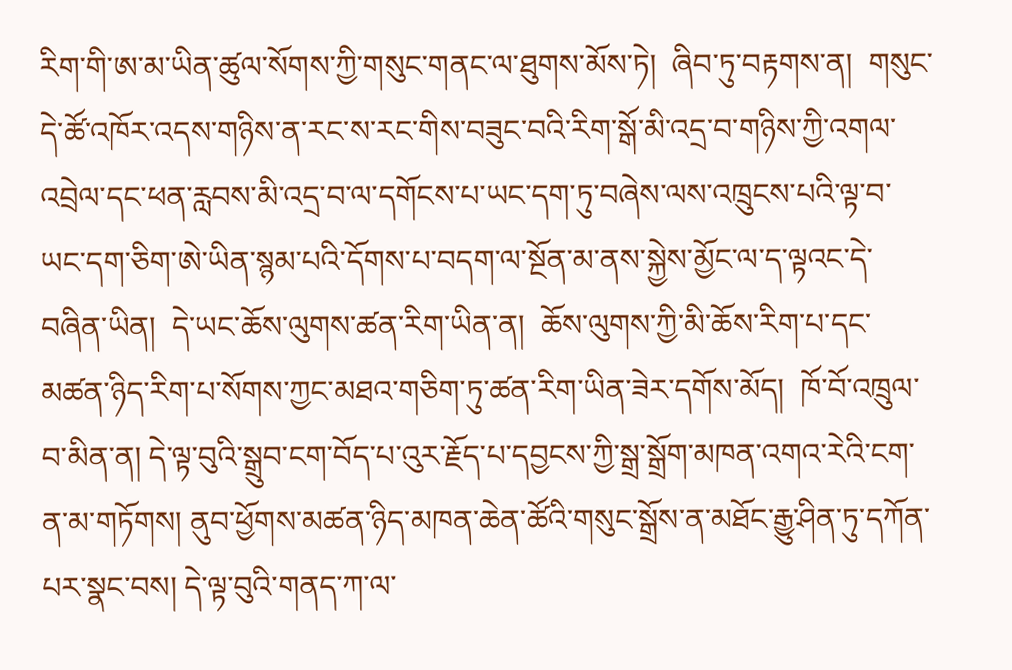རིག་གི་ཨ་མ་ཡིན་ཚུལ་སོགས་ཀྱི་གསུང་གནང་ལ་ཐུགས་མོས་ཏེ།  ཞིབ་ཏུ་བརྟགས་ན།  གསུང་དེ་ཚོ་འཁོར་འདས་གཉིས་ན་རང་ས་རང་གིས་བཟུང་བའི་རིག་སྒོ་མི་འདྲ་བ་གཉིས་ཀྱི་འགལ་འབྲེལ་དང་ཕན་རླབས་མི་འདྲ་བ་ལ་དགོངས་པ་ཡང་དག་ཏུ་བཞེས་ལས་འཁྲུངས་པའི་ལྟ་བ་ཡང་དག་ཅིག་ཨེ་ཡིན་སྙམ་པའི་དོགས་པ་བདག་ལ་སྔོན་མ་ནས་སྐྱེས་མྱོང་ལ་ད་ལྟའང་དེ་བཞིན་ཡིན།  དེ་ཡང་ཆོས་ལུགས་ཚན་རིག་ཡིན་ན།  ཆོས་ལུགས་ཀྱི་མི་ཆོས་རིག་པ་དང་མཚན་ཉིད་རིག་པ་སོགས་ཀྱང་མཐའ་གཅིག་ཏུ་ཚན་རིག་ཡིན་ཟེར་དགོས་མོད།  ཁོ་བོ་འཁྲུལ་བ་མིན་ན། དེ་ལྟ་བུའི་སྒྲུབ་ངག་བོད་པ་འུར་རྗོད་པ་དབྱངས་ཀྱི་སྒྲ་སྒྲོག་མཁན་འགའ་རེའི་ངག་ན་མ་གཏོགས། ནུབ་ཕྱོགས་མཚན་ཉིད་མཁན་ཆེན་ཚོའི་གསུང་སྒྲོས་ན་མཐོང་རྒྱུ་ཤིན་ཏུ་དཀོན་པར་སྣང་བས། དེ་ལྟ་བུའི་གནད་ཀ་ལ་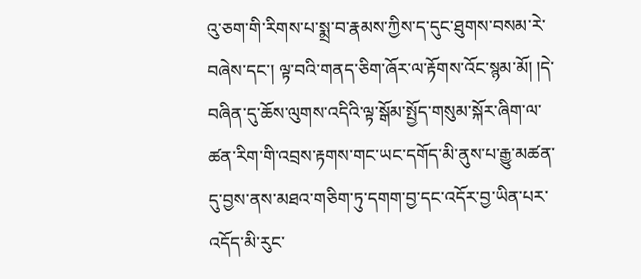འུ་ཅག་གི་རིགས་པ་སྨྲ་བ་རྣམས་ཀྱིས་ད་དུང་ཐུགས་བསམ་རེ་བཞེས་དང་། ལྟ་བའི་གནད་ཅིག་ཞོར་ལ་རྟོགས་འོང་སྙམ་མོ། །དེ་བཞིན་དུ་ཆོས་ལུགས་འདིའི་ལྟ་སྒོམ་སྤྱོད་གསུམ་སྐོར་ཞིག་ལ་ཚན་རིག་གི་འབྲས་རྟགས་གང་ཡང་དགོད་མི་ནུས་པ་རྒྱུ་མཚན་དུ་བྱས་ནས་མཐའ་གཅིག་ཏུ་དགག་བྱ་དང་འདོར་བྱ་ཡིན་པར་འདོད་མི་རུང་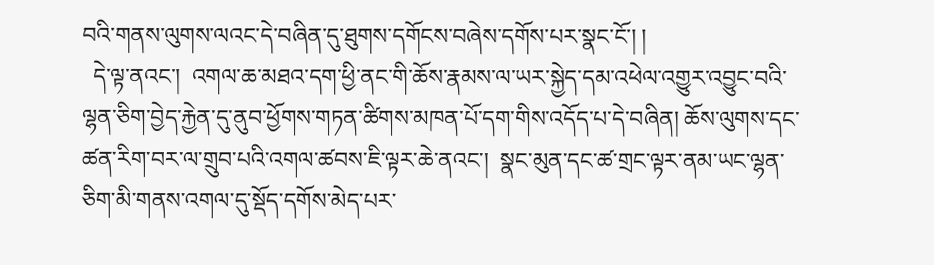བའི་གནས་ལུགས་ལའང་དེ་བཞིན་དུ་ཐུགས་དགོངས་བཞེས་དགོས་པར་སྣང་ངོ་། །
  དེ་ལྟ་ནའང་།  འགལ་ཆ་མཐའ་དག་ཕྱི་ནང་གི་ཆོས་རྣམས་ལ་ཡར་སྐྱེད་དམ་འཕེལ་འགྱུར་འབྱུང་བའི་ལྷན་ཅིག་བྱེད་རྐྱེན་དུ་ནུབ་ཕྱོགས་གཏན་ཚིགས་མཁན་པོ་དག་གིས་འདོད་པ་དེ་བཞིན། ཆོས་ལུགས་དང་ཚན་རིག་བར་ལ་གྲུབ་པའི་འགལ་ཚབས་ཇི་ལྟར་ཆེ་ནའང་།  སྣང་མུན་དང་ཚ་གྲང་ལྟར་ནམ་ཡང་ལྷན་ཅིག་མི་གནས་འགལ་དུ་སྡོད་དགོས་མེད་པར་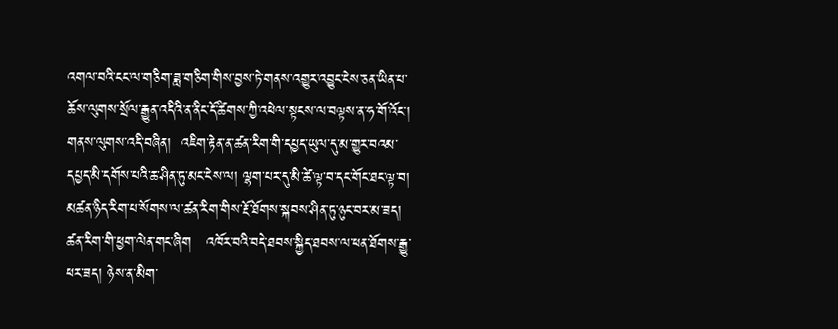འགལ་བའི་ངང་ལ་གཅིག་ཟླ་གཅིག་གིས་བྱས་ཏེ་གནས་འགྱུར་འབྱུང་ངེས་ཅན་ཡིན་པ་ཆོས་ལུགས་སྲོལ་རྒྱུན་འདིའི་ན་ནིང་དོ་ཚིགས་ཀྱི་འཕེལ་སྟངས་ལ་བལྟས་ན་ཧ་གོ་འོང་། གནས་ལུགས་འདི་བཞིན།  འཇིག་རྟེན་ན་ཚན་རིག་གི་དཔྱད་ཡུལ་དུ་མ་གྱུར་བའམ་དཔྱད་མི་དགོས་པའི་ཆ་ཤིན་ཏུ་མང་ངེས་ལ། ལྷག་པར་དུ་མི་ཚེ་ལྟ་བ་དང་གོང་ཐང་ལྟ་བ། མཚན་ཉིད་རིག་པ་སོགས་ལ་ཚན་རིག་གིས་རྔོ་ཐོགས་སྐབས་ཤིན་ཏུ་ཉུང་བར་མ་ཟད།     ཚན་རིག་གི་ཕྱག་ལེན་གང་ཞིག   འཁོར་བའི་བདེ་ཐབས་སྐྱིད་ཐབས་ལ་ཕན་ཐོགས་རྒྱུ་ཕར་ཟད། ཉེས་ན་མིག་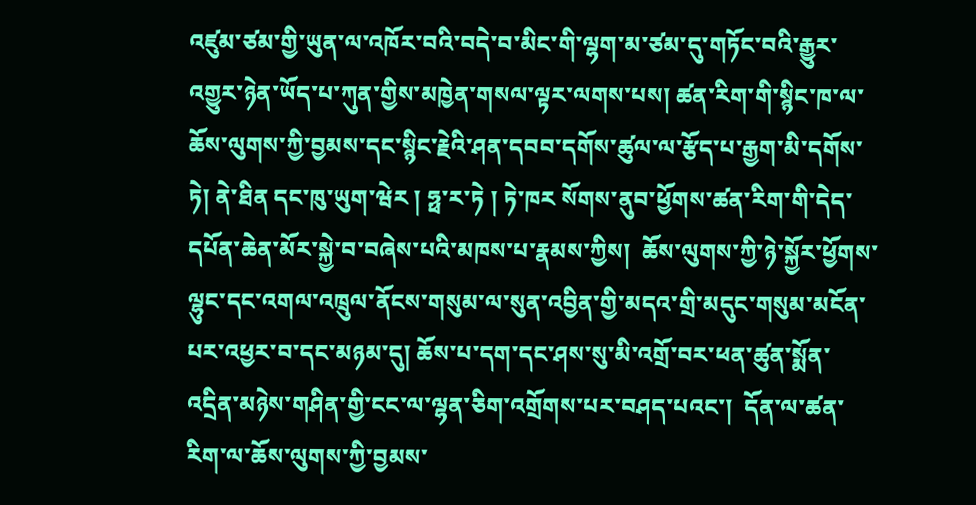འཛུམ་ཙམ་གྱི་ཡུན་ལ་འཁོར་བའི་བདེ་བ་མིང་གི་ལྷག་མ་ཙམ་དུ་གཏོང་བའི་རྒྱུར་འགྱུར་ཉེན་ཡོད་པ་ཀུན་གྱིས་མཁྱེན་གསལ་ལྟར་ལགས་པས། ཚན་རིག་གི་སྙིང་ཁ་ལ་ཆོས་ལུགས་ཀྱི་བྱམས་དང་སྙིང་རྗེའི་ཤན་དབབ་དགོས་ཚུལ་ལ་རྩོད་པ་རྒྱག་མི་དགོས་ཏེ། ནེ་ཐིན དང་ཁུ་ཡུག་ཝེར ། ཧྥ་ར་ཏེ ། ཏེ་ཁར སོགས་ནུབ་ཕྱོགས་ཚན་རིག་གི་དེད་དཔོན་ཆེན་མོར་སྐྱེ་བ་བཞེས་པའི་མཁས་པ་རྣམས་ཀྱིས།  ཆོས་ལུགས་ཀྱི་ཉེ་སྐྱོར་ཕྱོགས་ལྷུང་དང་འགལ་འཁྲུལ་ནོངས་གསུམ་ལ་སུན་འབྱིན་གྱི་མདའ་གྲི་མདུང་གསུམ་མངོན་པར་འཕྱར་བ་དང་མཉམ་དུ། ཆོས་པ་དག་དང་ཤས་སུ་མི་འགྲོ་བར་ཕན་ཚུན་སྨོན་འདྲིན་མཉེས་གཤིན་གྱི་ངང་ལ་ལྷན་ཅིག་འགྲོགས་པར་བཤད་པའང་།  དོན་ལ་ཚན་རིག་ལ་ཆོས་ལུགས་ཀྱི་བྱམས་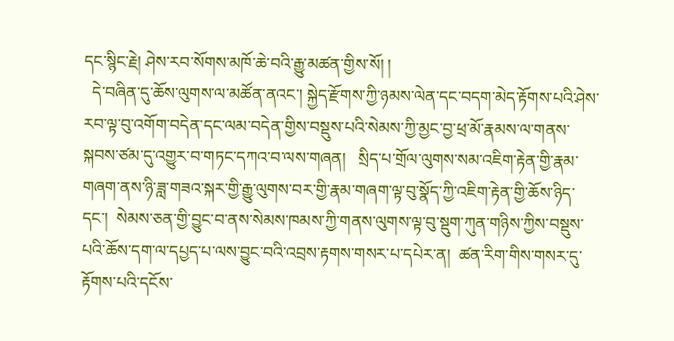དང་སྙིང་རྗེ། ཤེས་རབ་སོགས་མཁོ་ཆེ་བའི་རྒྱུ་མཚན་གྱིས་སོ། །
  དེ་བཞིན་དུ་ཆོས་ལུགས་ལ་མཚོན་ནའང་། སྐྱེད་རྫོགས་ཀྱི་ཉམས་ལེན་དང་བདག་མེད་རྟོགས་པའི་ཤེས་རབ་ལྟ་བུ་འགོག་བདེན་དང་ལམ་བདེན་གྱིས་བསྡུས་པའི་སེམས་ཀྱི་མྱང་བྱ་ཕྲ་མོ་རྣམས་ལ་གནས་སྐབས་ཙམ་དུ་འགྱུར་བ་གཏང་དཀའ་བ་ལས་གཞན།   སྲིད་པ་གྲོལ་ལུགས་སམ་འཇིག་རྟེན་གྱི་རྣམ་གཞག་ནས་ཉི་ཟླ་གཟའ་སྐར་གྱི་རྒྱུ་ལུགས་བར་གྱི་རྣམ་གཞག་ལྟ་བུ་སྣོད་ཀྱི་འཇིག་རྟེན་གྱི་ཆོས་ཉིད་དང་།  སེམས་ཅན་གྱི་བྱུང་བ་ནས་སེམས་ཁམས་ཀྱི་གནས་ལུགས་ལྟ་བུ་སྡུག་ཀུན་གཉིས་ཀྱིས་བསྡུས་པའི་ཆོས་དག་ལ་དཔྱད་པ་ལས་བྱུང་བའི་འབྲས་རྟགས་གསར་པ་དཔེར་ན།  ཚན་རིག་གིས་གསར་དུ་རྟོགས་པའི་དངོས་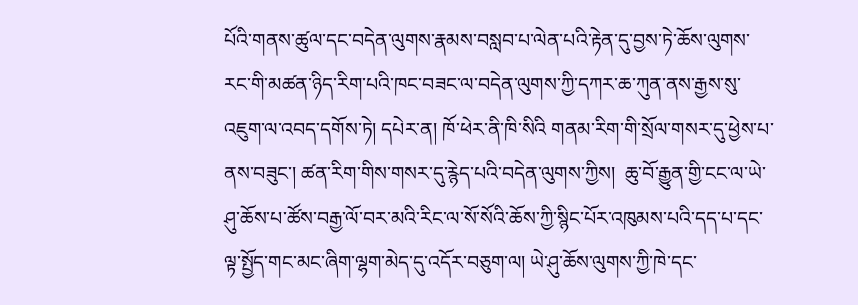པོའི་གནས་ཚུལ་དང་བདེན་ལུགས་རྣམས་བསླབ་པ་ལེན་པའི་རྟེན་དུ་བྱས་ཏེ་ཆོས་ལུགས་རང་གི་མཚན་ཉིད་རིག་པའི་ཁང་བཟང་ལ་བདེན་ལུགས་ཀྱི་དཀར་ཆ་ཀུན་ནས་རྒྱས་སུ་འཇུག་ལ་འབད་དགོས་ཏེ། དཔེར་ན། ཁོ་ཕེར་ནི་ཁི་སིའི གནམ་རིག་གི་སྲོལ་གསར་དུ་ཕྱེས་པ་ནས་བཟུང་། ཚན་རིག་གིས་གསར་དུ་རྙེད་པའི་བདེན་ལུགས་ཀྱིས།  ཆུ་བོ་རྒྱུན་གྱི་ངང་ལ་ཡེ་ཤུ་ཆོས་པ་ཚོས་བརྒྱ་ལོ་བར་མའི་རིང་ལ་སོ་སོའི་ཆོས་ཀྱི་སྙིང་པོར་འཁུམས་པའི་དད་པ་དང་ལྟ་སྤྱོད་གང་མང་ཞིག་ལྷག་མེད་དུ་འདོར་བཅུག་ལ། ཡེ་ཤུ་ཆོས་ལུགས་ཀྱི་ཁེ་དང་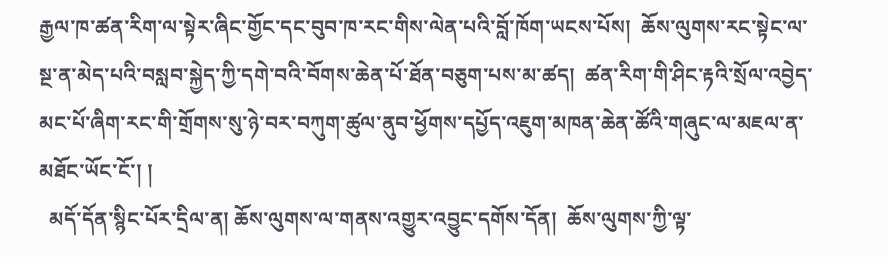རྒྱལ་ཁ་ཚན་རིག་ལ་སྟེར་ཞིང་གྱོང་དང་བུབ་ཁ་རང་གིས་ལེན་པའི་བློ་ཁོག་ཡངས་པོས།  ཆོས་ལུགས་རང་སྟེང་ལ་སྔ་ན་མེད་པའི་བསླབ་སྐྱེད་ཀྱི་དགེ་བའི་བོགས་ཆེན་པོ་ཐོན་བཅུག་པས་མ་ཚད།  ཚན་རིག་གི་ཤིང་རྟའི་སྲོལ་འབྱེད་མང་པོ་ཞིག་རང་གི་གྲོགས་སུ་ཉེ་བར་བཀུག་ཚུལ་ནུབ་ཕྱོགས་དཔྱོད་འཇུག་མཁན་ཆེན་ཚོའི་གཞུང་ལ་མཇལ་ན་མཐོང་ཡོང་ངོ་། །
  མདོ་དོན་སྙིང་པོར་དྲིལ་ན། ཆོས་ལུགས་ལ་གནས་འགྱུར་འབྱུང་དགོས་དོན།  ཆོས་ལུགས་ཀྱི་ལྟ་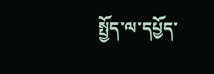སྤྱོད་ལ་དཔྱོད་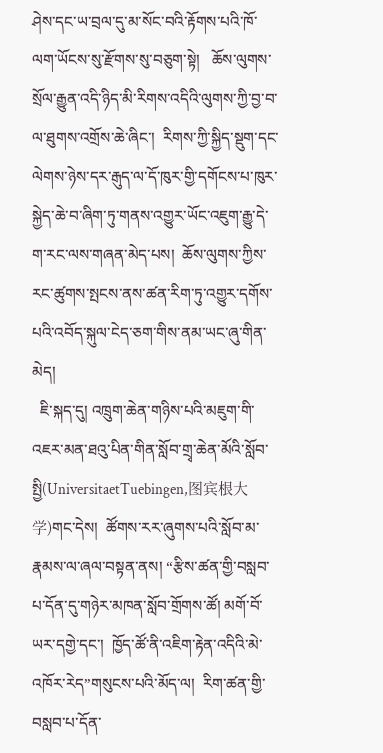ཤེས་དང་ཡ་བྲལ་དུ་མ་སོང་བའི་རྟོགས་པའི་ཁོ་ལག་ཡོངས་སུ་རྫོགས་སུ་བཅུག་སྟེ།   ཆོས་ལུགས་སྲོལ་རྒྱུན་འདི་ཉིད་མི་རིགས་འདིའི་ལུགས་ཀྱི་བྱ་བ་ལ་ཐུགས་འགྲོས་ཆེ་ཞིང་།  རིགས་ཀྱི་སྐྱིད་སྡུག་དང་ལེགས་ཉེས་དར་རྒུད་ལ་དོ་ཁུར་གྱི་དགོངས་པ་ཁུར་སྐྱེད་ཆེ་བ་ཞིག་ཏུ་གནས་འགྱུར་ཡོང་འཇུག་རྒྱུ་དེ་ག་རང་ལས་གཞན་མེད་པས།  ཆོས་ལུགས་ཀྱིས་རང་ཚུགས་སྤངས་ནས་ཚན་རིག་ཏུ་འགྱུར་དགོས་པའི་འབོད་སྐུལ་ངེད་ཅག་གིས་ནམ་ཡང་ཞུ་གིན་མེད།
  ཇི་སྐད་དུ། འཁྲུག་ཆེན་གཉིས་པའི་མཇུག་གི་འཇར་མན་ཐའུ་པིན་གིན་སློབ་གྲྭ་ཆེན་མོའི་སློབ་སྤྱི(UniversitaetTuebingen,图宾根大学)གང་དེས།  ཚོགས་རར་ཞུགས་པའི་སློབ་མ་རྣམས་ལ་ཞལ་བསྟན་ནས། “རྩིས་ཚན་གྱི་བསླབ་པ་དོན་དུ་གཉེར་མཁན་སློབ་གྲོགས་ཚོ། མགོ་བོ་ཡར་དགྱེ་དང་།  ཁྱོད་ཚོ་ནི་འཇིག་རྟེན་འདིའི་མེ་འཁོར་རེད”གསུངས་པའི་མོད་ལ།  རིག་ཚན་གྱི་བསླབ་པ་དོན་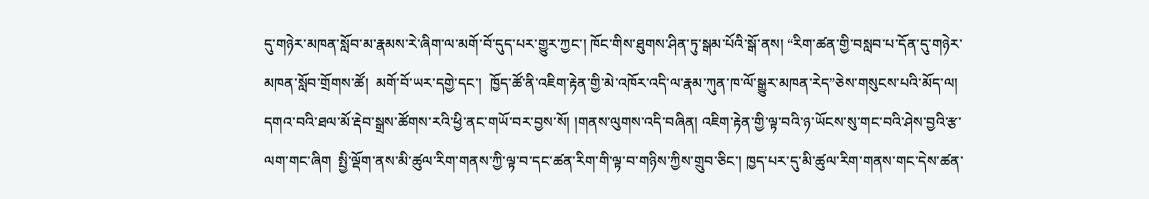དུ་གཉེར་མཁན་སློབ་མ་རྣམས་རེ་ཞིག་ལ་མགོ་བོ་དུད་པར་གྱུར་ཀྱང་། ཁོང་གིས་ཐུགས་ཤིན་ཏུ་སྒམ་པོའི་སྒོ་ནས། “རིག་ཚན་གྱི་བསླབ་པ་དོན་དུ་གཉེར་མཁན་སློབ་གྲོགས་ཚོ།  མགོ་བོ་ཡར་དགྱེ་དང་།  ཁྱོད་ཚོ་ནི་འཇིག་རྟེན་གྱི་མེ་འཁོར་འདི་ལ་རྣམ་ཀུན་ཁ་ལོ་སྒྱུར་མཁན་རེད”ཅེས་གསུངས་པའི་མོད་ལ། དགའ་བའི་ཐལ་མོ་རྡེབ་སྒྲས་ཚོགས་རའི་ཕྱི་ནང་གཡོ་བར་བྱས་སོ། །གནས་ལུགས་འདི་བཞིན། འཇིག་རྟེན་གྱི་ལྟ་བའི་ཉ་ཡོངས་སུ་གང་བའི་ཤེས་བྱའི་རྩ་ལག་གང་ཞིག  སྤྱི་ལྡོག་ནས་མི་ཚུལ་རིག་གནས་ཀྱི་ལྟ་བ་དང་ཚན་རིག་གི་ལྟ་བ་གཉིས་ཀྱིས་གྲུབ་ཅིང་། ཁྱད་པར་དུ་མི་ཚུལ་རིག་གནས་གང་དེས་ཚན་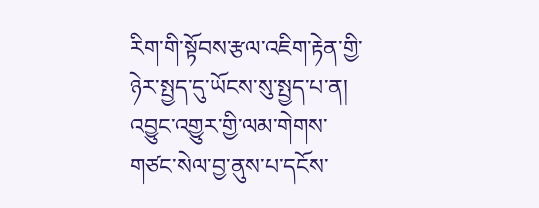རིག་གི་སྟོབས་རྩལ་འཇིག་རྟེན་གྱི་ཉེར་སྤྱད་དུ་ཡོངས་སུ་སྤྱད་པ་ན།  འབྱུང་འགྱུར་གྱི་ལམ་གེགས་གཙང་སེལ་བྱ་ནུས་པ་དངོས་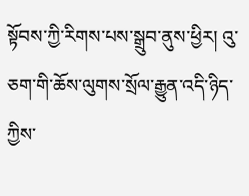སྟོབས་ཀྱི་རིགས་པས་སྒྲུབ་ནུས་ཕྱིར། འུ་ཅག་གི་ཆོས་ལུགས་སྲོལ་རྒྱུན་འདི་ཉིད་ཀྱིས་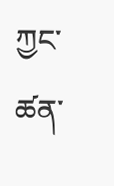ཀྱང་ཚན་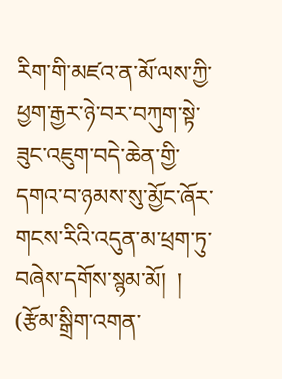རིག་གི་མཛའ་ན་མོ་ལས་ཀྱི་ཕྱག་རྒྱར་ཉེ་བར་བཀུག་སྟེ་ཟུང་འཇུག་བདེ་ཆེན་གྱི་དགའ་བ་ཉམས་སུ་མྱོང་ཞོར་གངས་རིའི་འདུན་མ་ཕྲག་ཏུ་བཞེས་དགོས་སྙམ་མོ།  །
(རྩོམ་སྒྲིག་འགན་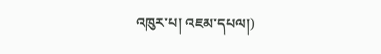འཁུར་པ། འཇམ་དཔལ།)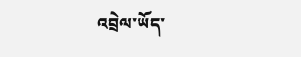འབྲེལ་ཡོད་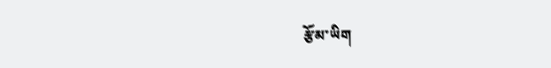རྩོམ་ཡིག